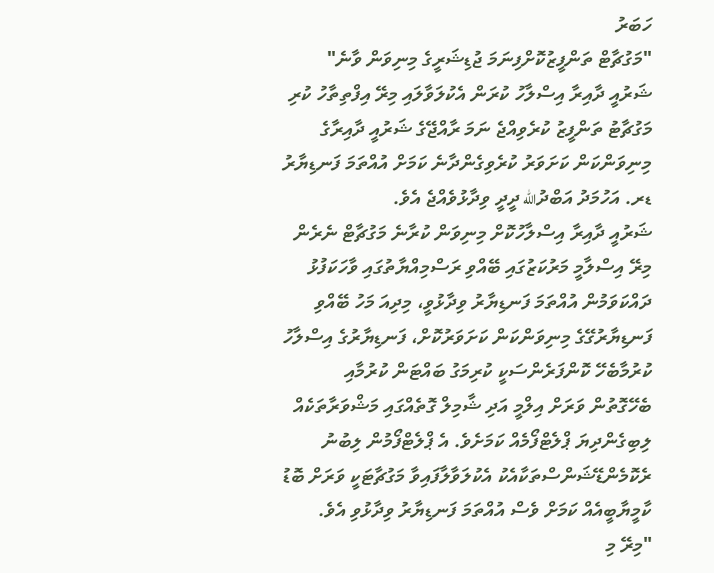ހަބަރު
"މަގުޗާޓް ތަންފީޒުކޮށްފިނަމަ ޖުޑިޝަރީގެ މިނިވަން ވާނެ"
ޝަރުއީ ދާއިރާ އިސްލާހު ކުރަން އެކުލަވާލައި މިރޭ އިފްތިތާހު ކުރި މަގުޗާޓު ތަންފީޒު ކުރެވިއްޖެ ނަމަ ރާއްޖޭގެ ޝަރުއީ ދާއިރާގެ މިނިވަންކަން ކަށަވަރު ކުރެވިގެންދާނެ ކަމަށް އުއްތަމަ ފަނޑިޔާރު ޑރ. އަހުމަދު އަބްދުالله ދީދީ ވިދާޅުވެއްޖެ އެވެ.
ޝަރުއީ ދާއިރާ އިސްލާހުކޮށް މިނިވަން ކުރާނެ މަގުޗާޓް ނެރެން މިރޭ އިސްލާމީ މަރުކަޒުގައި ބޭއްވި ރަސްމިއްޔާތުގައި ވާހަކަފުޅު ދައްކަވަމުން އުއްތަމަ ފަނޑިޔާރު ވިދާޅުވީ، މިދިއަ މަހު ބޭއްވި ފަނޑިޔާރުގޭގެ މިނިވަންކަން ކަށަވަރުކޮށް، ފަނޑިޔާރުގެ އިސްލާހު ކުރުމާބެހޭ ކޮންފަރެންސަކީ ކުރިމަގު ބައްޓަން ކުރުމާއި ބެހޭގޮތުން ވަރަށް އިލްމީ އަދި ޝާމިލް ގޮތެއްގައި މަޝްވަރާތަކެއް ލިބިގެންދިޔަ ޕްލެޓްފޯމެއް ކަމަށެވެ. އެ ޕްލެޓްފޯމުން ލިބުނު ރެކޮމެންޑޭޝަންސްތަކާއެކު އެކުލަވާލާފައިވާ މަގުޗާޓަކީ ވަރަށް ބޮޑު ކާމީޔާބީއެއް ކަމަށް ވެސް އުއްތަމަ ފަނޑިޔާރު ވިދާޅުވި އެވެ.
"މިރޭ މި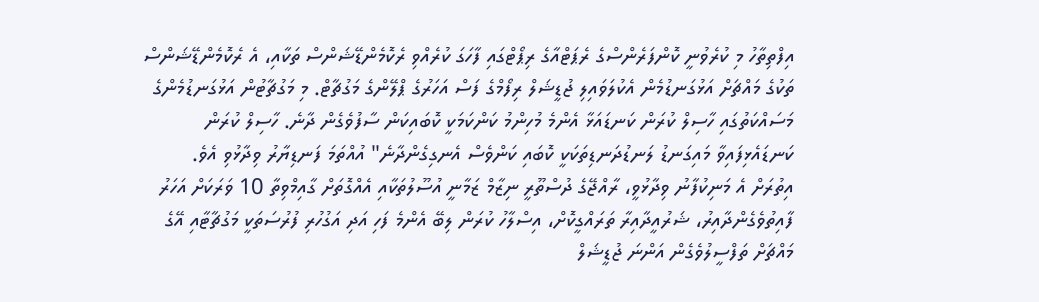އިފްތިތާހު މި ކުރެވުނީ ކޮންފަރެންސްގެ ރެޕަޓްއާގެ ރިޕޯޓްގައި ފާހަގަ ކުރެއްވި ރެކޮމެންޑޭޝަންސް ތަކާއި، އެ ރެކޮމެންޑޭޝަންސް ތަކުގެ މައްޗަށް އަޅުގަނޑުމެން އެކުލަވައިލި ޖުޑީޝަލް ރިފޯމްގެ ފަސް އަހަރުގެ ޕްލޭންގެ މަގުޗާޓް. މި މަގުޗާޓުން އަޅުގަނޑުމެންގެ މަސައްކަތުގައި ހާސިލް ކުރަން ކަނޑައަޅާ އެންމެ މުހިންމު ކަންކަމަކީ ކޮބައިކަން ސާފުވެގެން ދާނެ. ހާސިލް ކުރަން ކަނޑައެޅިފައިވާ މައިގަނޑު ލަނޑުދަނޑިތަކަކީ ކޮބައި ކަންވެސް އެނގިގެންދާނެ" އުއްތަމަ ފަނޑިޔާރު ވިދާޅުވި އެވެ.
އިތުރަށް އެ މަނިކުފާނު ވިދާޅުވީ، ރާއްޖޭގެ ދުސްތޫރީ ނިޒާމް ޒަމާނީ އުސޫލުތަކާއި އެއްގޮތަށް ގާއިމްވިތާ 10 ވަރަކަށް އަހަރު ފާއިތުވެގެންދާއިރު، ޝަރުއީދާއިރާ ތަރައްގީކޮށް، އިސްލާހު ކުރަން ލިބޭ އެންމެ ފަހި އަދި އަގުހުރި ފުރުސަތަކީ މަގުޗާޓާއި އޭގެ މައްޗަށް ތަފްސީލުވެގެން އަންނަ ޖުޑީޝަލް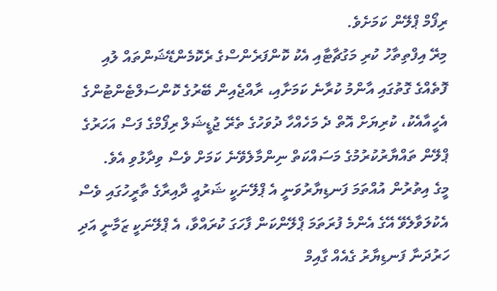ރިފޯމް ޕްލޭން ކަމަށެވެ.
މިރޭ އިފްތިތާހު ކުރި މަގުޗާޓާއި އެކު ކޮންފަރެންސްގެ ރެކޮމެންޑޭޝަންތައް ލުއި ފޮތެއްގެ ގޮތުގައި އާންމު ކުރާނެ ކަމަށާއި، ރާއްޖެއިން ބޭރުގެ ކޮންސަލްޓެންޓުންގެ އެހީއާއެކު، ކުރިޔަށް އޮތް ދެ މަހެއްހާ ދުވަހުގެ ތެރޭ ޖުޑީޝަލް ރިފޯމްގެ ފަސް އަހަރުގެ ޕްލޭން ތައްޔާރުކުރުމުގެ މަސައްކަތް ނިންމާލެވޭނެ ކަމަށް ވެސް ވިދާޅުވި އެވެ.
މީގެ އިތުރުން އުއްތަމަ ފަނޑިޔާރުވަނީ އެ ޕްލޭނަކީ ޝަރުއީ ދާއިރާގެ ތާރީހުގައި ވެސް އެކުލަވާލެވޭ އޭގެ އެންމެ ފުރަތަމަ ޕްލޭންކަން ފާހަގަ ކުރައްވާ، އެ ޕްލޭނަކީ ޒަމާނީ އަދި ހަރުދަނާ ފަނޑިޔާރު ގެއެއް ގާއިމް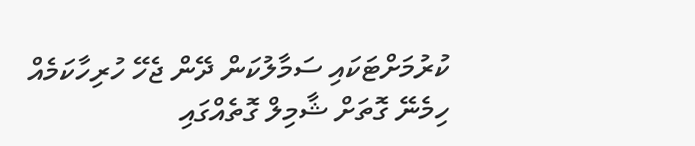ކުރުމަށްޓަކައި ސަމާލުކަން ދޭން ޖެހޭ ހުރިހާކަމެއް ހިމެނޭ ގޮތަށް ޝާމިލް ގޮތެއްގައި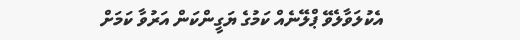އެކުލަވާލެވޭ ޕްލޭނެއް ކަމުގެ ޔަގީންކަން އަރުވާ ކަމަށް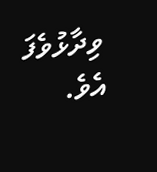ވިދާޅުވެފަ އެވެ.